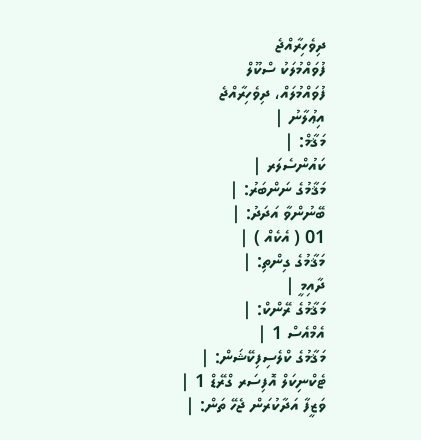ދިވެހިރާއްޖެ
ފުވައްމުލަކު ސްކޫލް
ފުވައްމުލައް، ދިވެހިރާއްޖެ
އިޢުލާނު |
މަޤާމް: |
ކައުންސެލަރ |
މަޤާމުގެ ނަންބަރު: |
ބޭނުންވާ އަދަދު: |
01 ( އެކެއް ) |
މަޤާމުގެ ގިންތި: |
ދާއިމީ |
މަޤާމުގެ ރޭންކް: |
އެމްއެސް 1 |
މަޤާމުގެ ކްލެސިފިކޭޝަން: |
ޓެކްނިކަލް އޮފިސަރ ގްރޭޑް 1 |
ވަޒީފާ އަދާކުރަން ޖެހޭ ތަން: |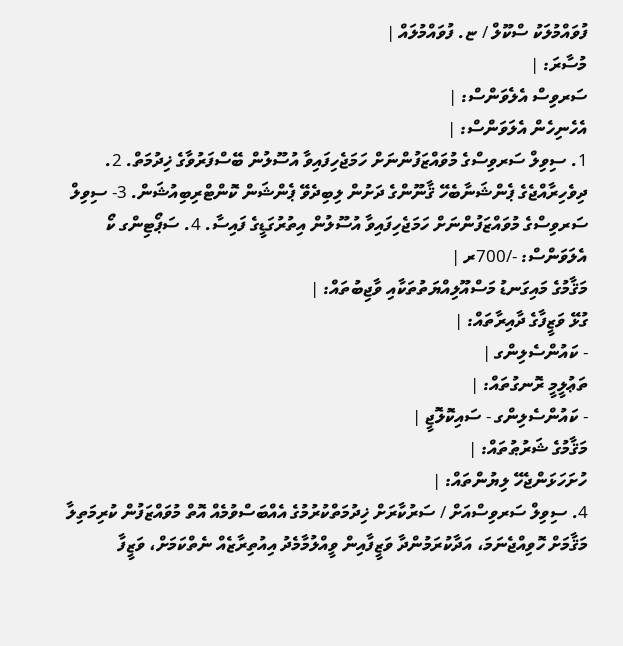ފުވައްމުލަކު ސްކޫލް / ޏ. ފުވައްމުލައް |
މުސާރަ: |
ސަރވިސް އެލެވަންސް: |
އެހެނިހެން އެލަވަންސް: |
1. ސިވިލް ސަރވިސްގެ މުވައްޒަފުންނަށް ހަމަޖެހިފައިވާ އުސޫލުން ބޭސްފަރުވާގެ ޚިދުމަތް. 2. ދިވެހިރާއްޖެގެ ޕެންޝަނާބެހޭ ޤާނޫންގެ ދަށުން ލިބިދެވޭ ޕެންޝަން ކޮންޓްރިބިއުޝަން. 3- ސިވިލް ސަރވިސްގެ މުވައްޒަފުންނަށް ހަމަޖެހިފައިވާ އުސޫލުން އިތުރުގަޑީގެ ފައިސާ. 4. ސަޕޯޓިންގ ކޯ އެލަވަންސް: -/700ރ |
މަޤާމުގެ މައިގަނޑު މަސްއޫލިއްޔަތުތަކާއި ވާޖިބުތައް: |
ގުޅޭ ވަޒީފާގެ ދާއިރާތައް: |
- ކައުންސެލިންގ |
ތަޢުލީމީ ރޮނގުތައް: |
- ކައުންސެލިންގ - ސައިކޮލޮޖީ |
މަޤާމުގެ ޝަރުޠުތައް: |
ހުށަހަޅަންޖެހޭ ލިޔުންތައް: |
4. ސިވިލް ސަރވިސްއަށް / ސަރުކާރަށް ޚިދުމަތްކުރުމުގެ އެއްބަސްވުމެއް އޮތް މުވައްޒަފުން ކުރިމަތިލާ މަޤާމަށް ހޮވިއްޖެނަމަ، އަދާކުރަމުންދާ ވަޒީފާއިން ވީއްލުމާމެދު އިއުތިރާޒެއް ނެތްކަމަށް، ވަޒީފާ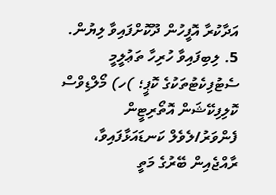އަދާކުރާ އޮފީހުން ދޫކޮށްފައިވާ ލިޔުން. 5. ލިބިފައިވާ ހުރިހާ ތަޢުލީމީ ސެޓުފިކެޓުތަކުގެ ކޮޕީ؛ )ހ) މޯލްޑިވްސް ކޮލިފިކޭޝަން އޮތޯރިޓީން ފެންވަރު/ލެވެލް ކަނޑައަޅާފައިވާ، ރާއްޖެއިން ބޭރުގެ މަތީ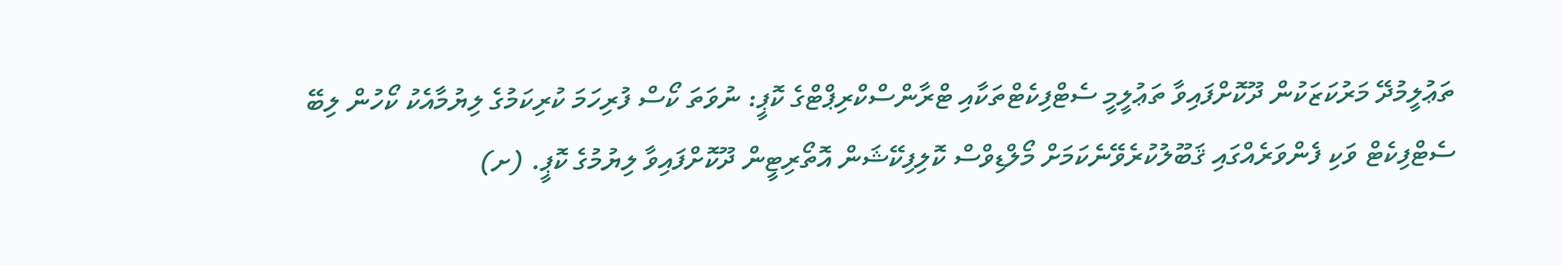ތަޢުލީމުދޭ މަރުކަޒަކުން ދޫކޮށްފައިވާ ތަޢުލީމީ ސެޓްފިކެޓްތަކާއި ޓްރާންސްކްރިޕްޓްގެ ކޮޕީ: ނުވަތަ ކޯސް ފުރިހަމަ ކުރިކަމުގެ ލިޔުމާއެކު ކޯހުން ލިބޭ ސެޓްފިކެޓް ވަކި ފެންވަރެއްގައި ޤަބޫލުކުރެވޭނެކަމަށް މޯލްޑިވްސް ކޮލިފިކޭޝަން އޮތޯރިޓީން ދޫކޮށްފައިވާ ލިޔުމުގެ ކޮޕީ. (ށ)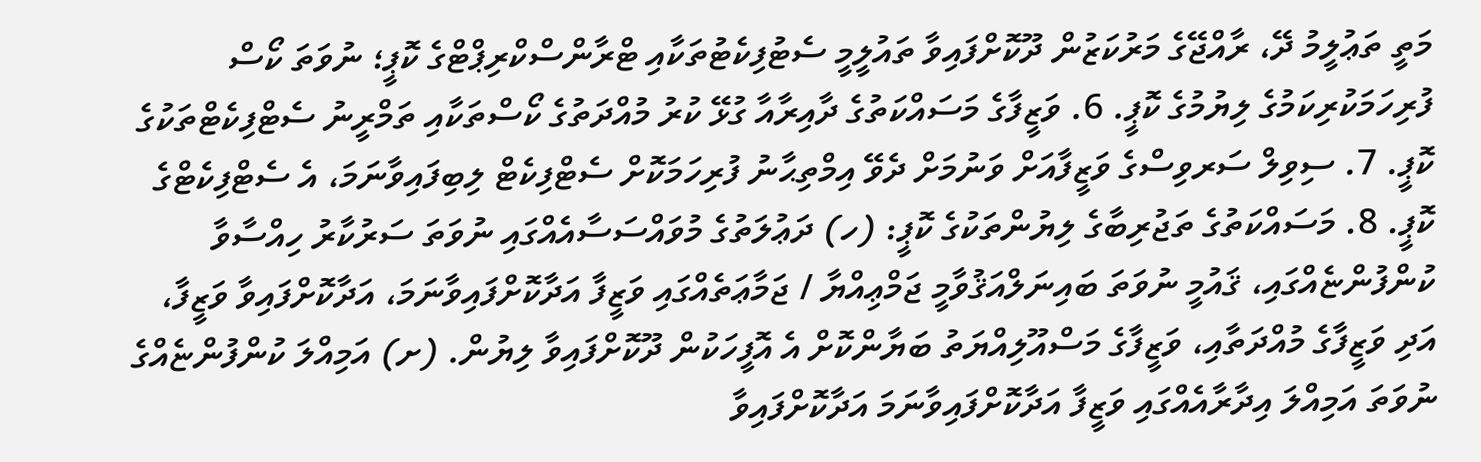މަތީ ތަޢުލީމު ދޭ، ރާއްޖޭގެ މަރުކަޒުން ދޫކޮށްފައިވާ ތައުލީމީ ސެޓުފިކެޓުތަކާއި ޓްރާންސްކްރިޕްޓްގެ ކޮޕީ؛ ނުވަތަ ކޯސް ފުރިހަމަކުރިކަމުގެ ލިޔުމުގެ ކޮޕީ. 6. ވަޒީފާގެ މަސައްކަތުގެ ދާއިރާއާ ގުޅޭ ކުރު މުއްދަތުގެ ކޯސްތަކާއި ތަމްރީނު ސެޓްފިކެޓްތަކުގެ ކޮޕީ. 7. ސިވިލް ސަރވިސްގެ ވަޒީފާއަށް ވަނުމަށް ދެވޭ އިމްތިޙާނު ފުރިހަމަކޮށް ސެޓްފިކެޓް ލިބިފައިވާނަމަ، އެ ސެޓްފިކެޓްގެ ކޮޕީ. 8. މަސައްކަތުގެ ތަޖުރިބާގެ ލިޔުންތަކުގެ ކޮޕީ: (ހ) ދަޢުލަތުގެ މުވައްސަސާއެއްގައި ނުވަތަ ސަރުކާރު ހިއްސާވާ ކުންފުންޏެއްގައި، ޤައުމީ ނުވަތަ ބައިނަލްއަޤުވާމީ ޖަމްޢިއްޔާ / ޖަމާޢަތެއްގައި ވަޒީފާ އަދާކޮށްފައިވާނަމަ، އަދާކޮށްފައިވާ ވަޒީފާ، އަދި ވަޒީފާގެ މުއްދަތާއި، ވަޒީފާގެ މަސްއޫލިއްޔަތު ބަޔާންކޮށް އެ އޮފީހަކުން ދޫކޮށްފައިވާ ލިޔުން. (ށ) އަމިއްލަ ކުންފުންޏެއްގެ ނުވަތަ އަމިއްލަ އިދާރާއެއްގައި ވަޒީފާ އަދާކޮށްފައިވާނަމަ އަދާކޮށްފައިވާ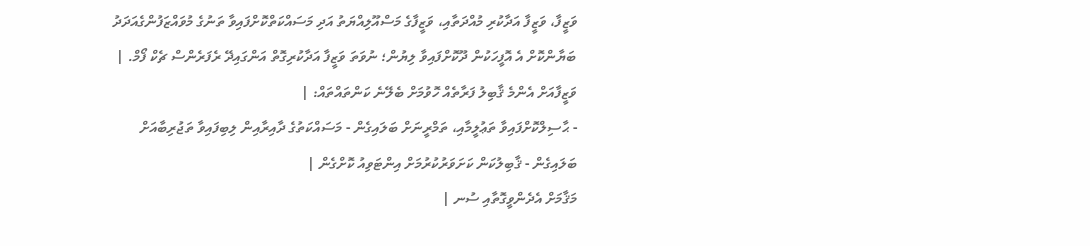ވަޒީފާ، ވަޒީފާ އަދާކުރި މުއްދަތާއި، ވަޒީފާގެ މަސްއޫލިއްޔަތު އަދި މަސައްކަތްކޮށްފައިވާ ތަނުގެ މުވައްޒަފުންގެއަދަދު ބަޔާންކޮށް އެ އޮފީހަކުން ދޫކޮށްފައިވާ ލިޔުން؛ ނުވަތަ ވަޒީފާ އަދާކުރިގޮތް އަންގައިދޭ ރެފަރެންސް ޗެކް ފޯމް. |
ވަޒީފާއަށް އެންމެ ޤާބިލު ފަރާތެއް ހޮވުމަށް ބެލޭނެ ކަންތައްތައް: |
- ޙާސިލްކޮށްފައިވާ ތަޢުލީމާއި، ތަމްރީނަށް ބަލައިގެން - މަސައްކަތުގެ ދާއިރާއިން ލިބިފައިވާ ތަޖުރިބާއަށް ބަލައިގެން - ޤާބިލުކަން ކަށަވަރުކުރުމަށް އިންޓަވިއު ކޮށްގެން |
މަޤާމަށް އެދެންވީގޮތާއި ސުނ |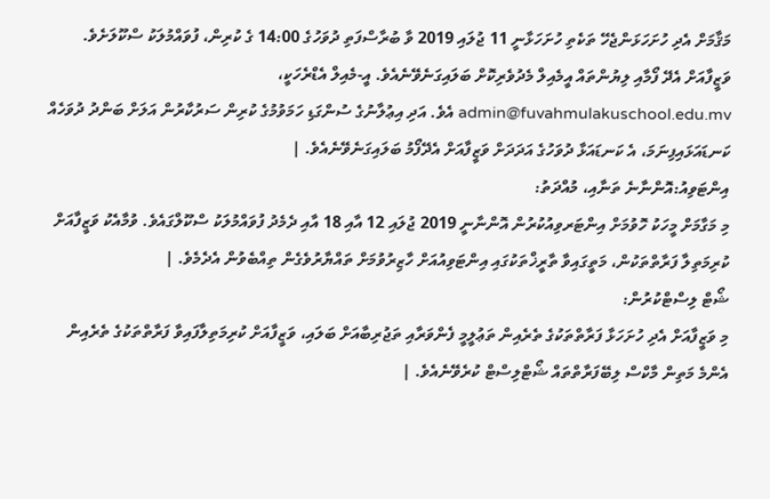މަޤާމަށް އެދި ހުށަހަޅަންޖެހޭ ތަކެތި ހުށަހަޅާނީ 11 ޖުލައި 2019 ވާ ބުރާސްފަތި ދުވަހުގެ 14:00 ގެ ކުރިން، ފުވައްމުލަކު ސްކޫލަށެވެ. ވަޒީފާއަށް އެދޭ ފޯމާއި ލިޔުންތައް އީމެއިލް މެދުވެރިކޮށް ބަލައިގަނެވޭނެއެވެ. އީ-މެއިލް އެޑްރެހަކީ، admin@fuvahmulakuschool.edu.mv އެވެ. އަދި އިޢުލާނުގެ ސުންގަޑި ހަމަވުމުގެ ކުރިން ސަރުކާރުން އަލަށް ބަންދު ދުވަހެއް ކަނޑައަޅައިފިނަމަ، އެ ކަނޑައަޅާ ދުވަހުގެ އަދަދަށް ވަޒީފާއަށް އެދޭފޯމު ބަލައިގަނެވޭނެއެވެ. |
އިންޓަވިއު:އޮންނާނެ ތަނާއި، މުއްދަތު:
މި މަގާމަށް މީހަކު ހޮވުމަށް އިންޓަރވިއުކުރުން އޮންނާނީ 2019 ޖުލައި 12 އާއި 18 އާއި ދެމެދު ފުވައްމުލަކު ސްކޫލްގައެވެ. ވުމާއެކު ވަޒީފާއަށް ކުރިމަތިލާ ފަރާތްތަކުން، މަތީގައިވާ ތާރީޚްތަކުގައި އިންޓަވިއުއަށް ހާޒިރުވުމަށް ތައްޔާރުވެގެން ތިއްބެވުން އެދެމެވެ. |
ޝޯޓް ލިސްޓްކުރުން:
މި ވަޒީފާއަށް އެދި ހުށަހަޅާ ފަރާތްތަކުގެ ތެރެއިން ތަޢުލީމީ ފެންވަރާއި ތަޖުރިބާއަށް ބަލައި، ވަޒީފާއަށް ކުރިމަތިލާފައިވާ ފަރާތްތަކުގެ ތެރެއިން އެންމެ މަތިން މާކްސް ލިބޭފަރާތްތައް ޝޯޓްލިސްޓް ކުރެވޭނެއެވެ. |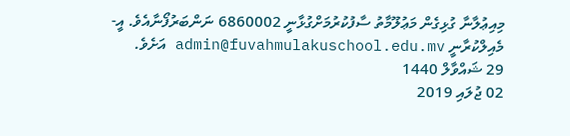މިއިޢުލާނާ ގުޅިގެން މަޢުލޫމާތު ސާފުކުރުމަށްގުޅާނީ 6860002 ނަންބަރުފޯނާއެވެ. އީ-މެއިލްކުރާނީ admin@fuvahmulakuschool.edu.mv އަށެވެ.
29 ޝައްވާލް 1440
02 ޖުލައި 2019